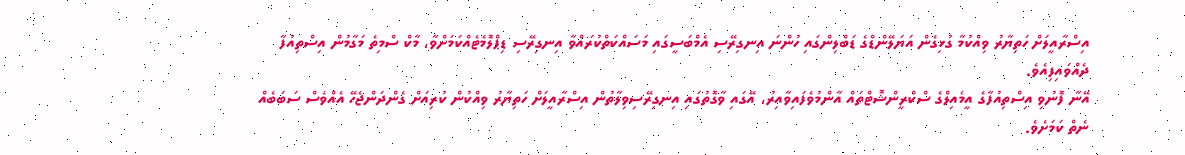އިސްރާއީލަށް ހަތިޔާރު ވިއްކުމާ ގުޅިގެން އަޔަލޭންޑްގެ ޑަބްލިންގައި ހުންނަ އިނގިރޭސި އެމްބަސީގައި މަސައްކަތްކުރައްވާ އިނގިރޭސި ޑިޕްލޮމެޓެއްކަމަށްވާ، މާކް ސްމިތެ މަގާމުން އިސްތިއުފާ ދެއްވައިފިއެވެ.
އޭނާ ފޮނުވި އިސްތިއުފާގެ އީމެއިލްގެ ސްކްރީންޝޮޓްތައް އާންމުވެފައިވާއިރު، އޭގައި ވާގޮތުގައި އިނގިރޭސިވިލާތުން އިސްރާއީލަށް ހަތިޔާރު ވިއްކުން ކުރިއަށް ގެންދަންޖެހޭ އެއްވެސް ސަބަބެއް ނެތް ކަމަށެވެ.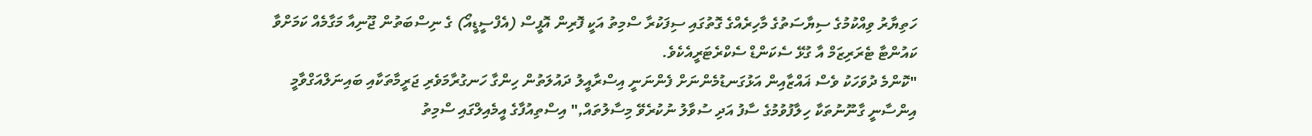ހަތިޔާރު ވިއްކުމުގެ ސިޔާސަތުގެ މާހިރެއްގެ ގޮތުގައި ސިފަކުރާ ސްމިތު އަކީ ފޮރިން އޮފީސް (އެފްސީޑީއޯ) ގެ ނިސްބަތުން ޖޫނިއާ މަގާމެއް ކަމަށްވާ ކައުންޓާ ޓެރަރިޒަމް އާ ގުޅޭ ސެކަންޑް ސެކްރެޓަރީއެކެވެ.
"ކޮންމެ ދުވަހަކު ވެސް ޣައްޒާއިން އަޅުގަނޑުމެންނަށް ފެންނަނީ އިސްރާއީލު ދައުލަތުން ހިންގާ ހަނގުރާމަވެރި ޖަރީމާތަކާއި ބައިނަލްއަގްވާމީ އިންސާނީ ގާނޫނުތަކާ ހިލާފުވުމުގެ ސާފު އަދި ސުވާލު ނުކުރެވޭ މިސާލުތައް," އިސްތިއުފާގެ އީމެއިލްގައި ސްމިތު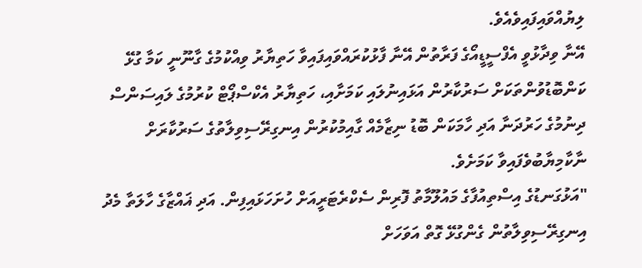ލިޔުއްވައިފައިވެއެވެ.
އޭނާ ވިދާޅުވީ އެފްސީޑީއޯގެ ފަރާތުން އޭނާ ފާޅުކުރައްވައިފައިވާ ހަތިޔާރު ވިއްކުމުގެ ގާނޫނީ ކަމާ ގުޅޭ ކަންބޮޑުވުންތަކަށް ސަރުކާރުން އަޅައިނުލައި ކަމަށާއި، ހަތިޔާރު އެކްސްޕޯޓް ކުރުމުގެ ލައިސަންސް ދިނުމުގެ ހަރުދަނާ އަދި ހާމަކަން ބޮޑު ނިޒާމެއް ގާއިމުކުރުން އިނގިރޭސިވިލާތުގެ ސަރުކާރަށް ނާކާމިޔާބުވެފައިވާ ކަމަށެވެ.
"އަޅުގަނޑުގެ އިސްތިއުފާގެ މައުލޫމާތު ފޮރިން ސެކްރެޓަރީއަށް ހުށަހަޅައިފިން. އަދި ޣައްޒާގެ ހާލަތާ މެދު އިނގިރޭސިވިލާތުން ގެންގުޅޭ ގޮތް އަވަހަށް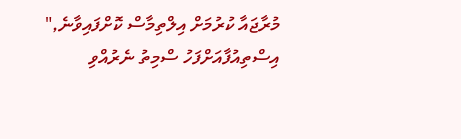މުރާޖައާ ކުރުމަށް އިލްތިމާސް ކޮށްފައިވާނެ," އިސްތިއުފާއަށްފަހު ސްމިތު ނެރުއްވި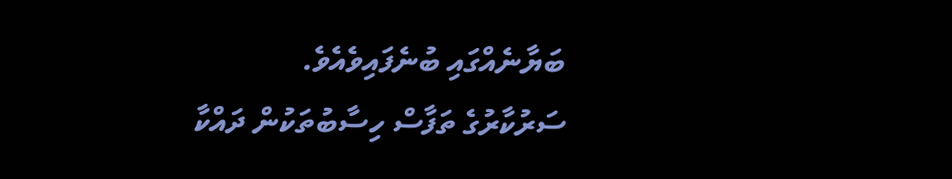ބަޔާނެއްގައި ބުނެފައިވެއެވެ.
ސަރުކާރުގެ ތަފާސް ހިސާބުތަކުން ދައްކާ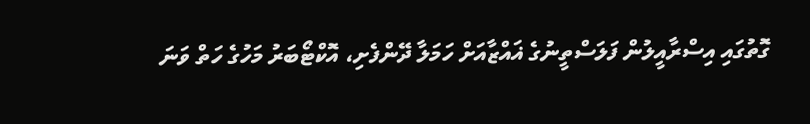ގޮތުގައި އިސްރާއީލުން ފަލަސްތީނުގެ ޣައްޒާއަށް ހަމަލާ ދޭންފެށި، އޮކްޓޯބަރު މަހުގެ ހަތް ވަނަ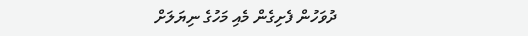ދުވަހުން ފެށިގެން މެއި މަހުގެ ނިޔަލަށް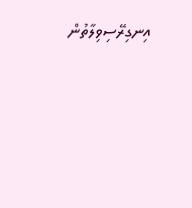އިނގިރޭސިވިލާތުން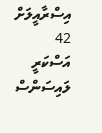އިސްރާއީލަށް 42 އަސްކަރީ ލައިސަންސް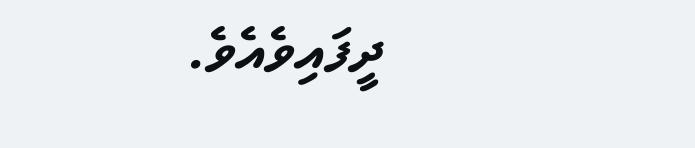ދީފައިވެއެވެ.